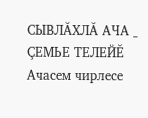СЫВЛĂХЛĂ АЧА _ ÇЕМЬЕ ТЕЛЕЙĔ
Ачасем чирлесе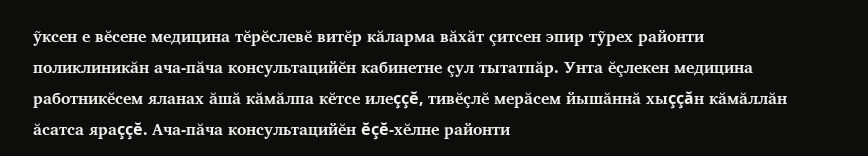ỹксен е вĕсене медицина тĕрĕслевĕ витĕр кăларма вăхăт çитсен эпир тỹрех районти поликлиникăн ача-пăча консультацийĕн кабинетне çул тытатпăр. Унта ĕçлекен медицина работникĕсем яланах ăшă кăмăлпа кĕтсе илеççĕ, тивĕçлĕ мерăсем йышăннă хыççăн кăмăллăн ăсатса яраççĕ. Ача-пăча консультацийĕн ĕçĕ-хĕлне районти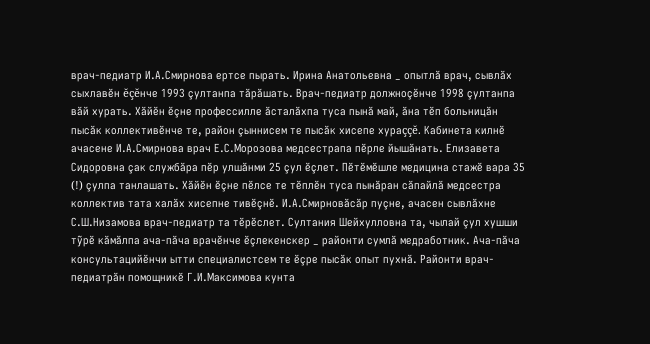врач-педиатр И.А.Смирнова ертсе пырать. Ирина Анатольевна _ опытлă врач, сывлăх сыхлавĕн ĕçĕнче 1993 çултанпа тăрăшать. Врач-педиатр должноçĕнче 1998 çултанпа вăй хурать. Хăйĕн ĕçне профессилле ăсталăхпа туса пынă май, ăна тĕп больницăн пысăк коллективĕнче те, район çыннисем те пысăк хисепе хураççĕ. Кабинета килнĕ ачасене И.А.Смирнова врач Е.С.Морозова медсестрапа пĕрле йышăнать. Елизавета Сидоровна çак службăра пĕр улшăнми 25 çул ĕçлет. Пĕтĕмĕшле медицина стажĕ вара 35 (!) çулпа танлашать. Хăйĕн ĕçне пĕлсе те тĕплĕн туса пынăран сăпайлă медсестра коллектив тата халăх хисепне тивĕçнĕ. И.А.Смирновăсăр пуçне, ачасен сывлăхне С.Ш.Низамова врач-педиатр та тĕрĕслет. Султания Шейхулловна та, чылай çул хушши тỹрĕ кăмăлпа ача-пăча врачĕнче ĕçлекенскер _ районти сумлă медработник. Ача-пăча консультацийĕнчи ытти специалистсем те ĕçре пысăк опыт пухнă. Районти врач-педиатрăн помощникĕ Г.И.Максимова кунта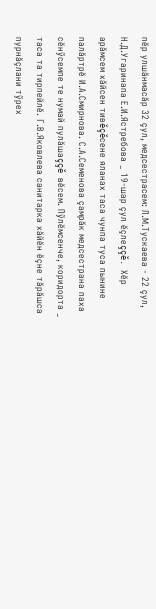пĕр улшăнмасăр 32 çул, медсестрасем: Л.М.Тускаева - 22 çул, Н.Д.Угаринапа Е.И.Ястребова _ 19-шар çул ĕçлеççĕ. Хĕр арăмсем хăйсен тивĕçĕсене яланах таса чунпа туса пынине палăртрĕ И.А.Смирнова. С.А.Семенова çамрăк медсестрана паха сĕнỹсемпе те нумай пулăшаççĕ вĕсем. Пỹлĕмсенче, коридорта _ таса та тирпейлĕ. Г.В.Яковлева санитарка хăйĕн ĕçне тăрăшса пурнăçлани тỹрех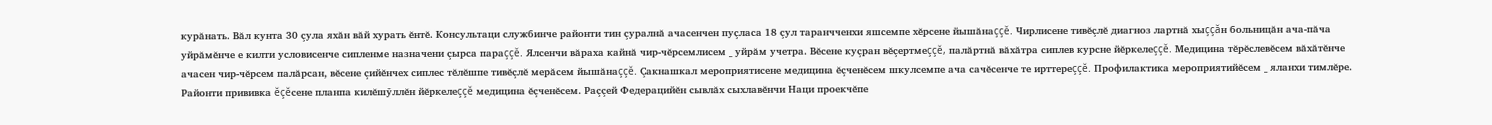курăнать. Вăл кунта 30 çула яхăн вăй хурать ĕнтĕ. Консультаци службинче районти тин çуралнă ачасенчен пуçласа 18 çул таранчченхи яшсемпе хĕрсене йышăнаççĕ. Чирлисене тивĕçлĕ диагноз лартнă хыççăн больницăн ача-пăча уйрăмĕнче е килти условисенче сипленме назначени çырса параççĕ. Ялсенчи вăраха кайнă чир-чĕрсемлисем _ уйрăм учетра. Вĕсене куçран вĕçертмеççĕ, палăртнă вăхăтра сиплев курсне йĕркелеççĕ. Медицина тĕрĕслевĕсем вăхăтĕнче ачасен чир-чĕрсем палăрсан, вĕсене çийĕнчех сиплес тĕлĕшпе тивĕçлĕ мерăсем йышăнаççĕ. Çакнашкал мероприятисене медицина ĕçченĕсем шкулсемпе ача сачĕсенче те ирттереççĕ. Профилактика мероприятийĕсем _ яланхи тимлĕре. Районти прививка ĕçĕсене планпа килĕшỹллĕн йĕркелеççĕ медицина ĕçченĕсем. Раççей Федерацийĕн сывлăх сыхлавĕнчи Наци проекчĕпе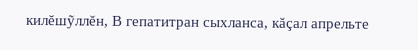килĕшỹллĕн, В гепатитран сыхланса, кăçал апрельте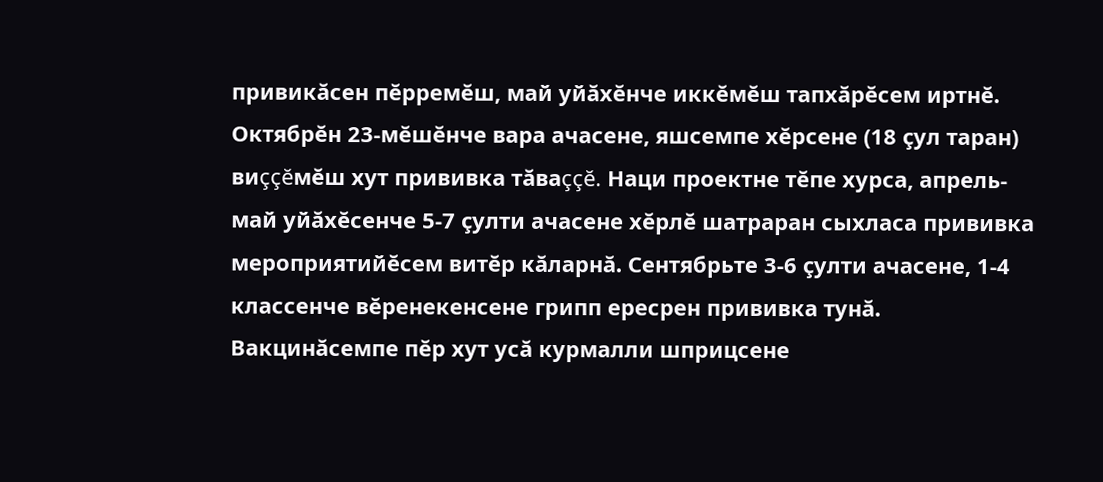привикăсен пĕрремĕш, май уйăхĕнче иккĕмĕш тапхăрĕсем иртнĕ. Октябрĕн 23-мĕшĕнче вара ачасене, яшсемпе хĕрсене (18 çул таран) виççĕмĕш хут прививка тăваççĕ. Наци проектне тĕпе хурса, апрель-май уйăхĕсенче 5-7 çулти ачасене хĕрлĕ шатраран сыхласа прививка мероприятийĕсем витĕр кăларнă. Сентябрьте 3-6 çулти ачасене, 1-4 классенче вĕренекенсене грипп ересрен прививка тунă. Вакцинăсемпе пĕр хут усă курмалли шприцсене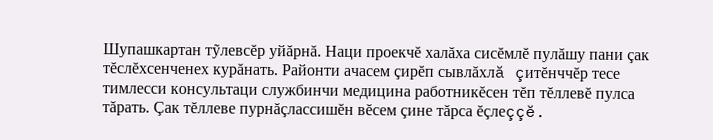Шупашкартан тỹлевсĕр уйăрнă. Наци проекчĕ халăха сисĕмлĕ пулăшу пани çак тĕслĕхсенченех курăнать. Районти ачасем çирĕп сывлăхлă çитĕнччĕр тесе тимлесси консультаци службинчи медицина работникĕсен тĕп тĕллевĕ пулса тăрать. Çак тĕллеве пурнăçлассишĕн вĕсем çине тăрса ĕçлеççĕ.